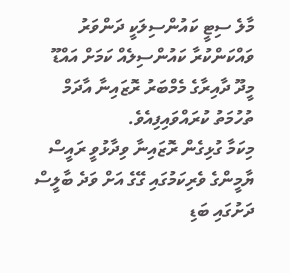މާލެ ސިޓީ ކައުންސިލަކީ ދަންވަރު ވައްކަންކުރާ ކައުންސިލެއް ކަމަށް އައްޑޫ މީދޫ ދާއިރާގެ މެމްބަރު ރޮޒައިނާ އާދަމް ތުހުމަތު ކުރައްވައިފިއެވެ.
މިކަމާ ގުޅިގެން ރޮޒައިނާ ވިދާޅުވީ ރައީސް ޔާމީންގެ ވެރިކަމުގައި ގޭގެ އަށް ވަދެ ބާލީސް ދަށުގައި ބަޑި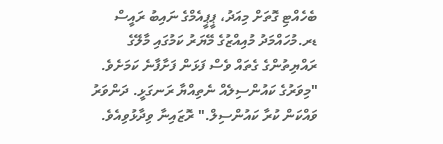ބެހެއްޓި ގޮތަށް މިއަދު، ޕީޕީއެމްގެ ނައިބު ރައީސް ޑރ.މުހައްމަދު މުއިއްޒުގެ މޭޔަރު ކަމުގައި މާލޭގެ ރައްޔިތުންގެ ގެތައް ވެސް ފަޅަން ފަށާފާނެ ކަމަށެވެ.
"މިވަރުގެ ކައުންސިލެއް ނެތިއްޔާ ރަނގަޅީ. ދަންވަރު ވައްކަން ކުރާ ކައުންސިލް." ރޮޒައިނާ ވިދާޅުވިއެވެ.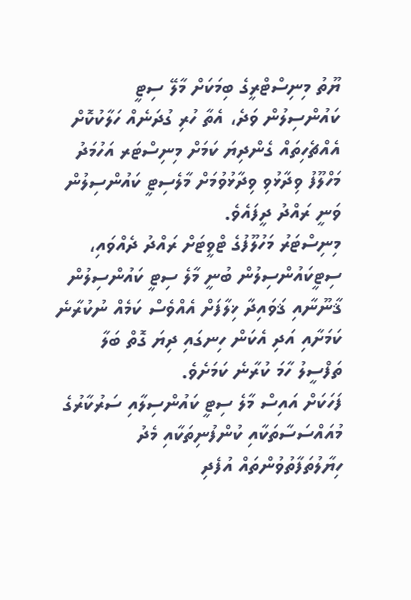ޔޫތު މިނިސްޓްރީގެ ބިމަކަށް މާލޭ ސިޓީ ކައުންސިލުން ވަދެ، އެތާ ހުރި ގުދަނެއް ހަލާކުކޮށް އެއްޗެހިތައް ގެންދިޔަ ކަމަށް މިނިސްޓަރ އަހުމަދު މަހްލޫފު ވިދާޅުވި ވިދާޅުވުމަށް މާލެސިޓީ ކައުންސިލުން ވަނީ ރައްދު ދީފައެވެ.
މިނިސްޓަރު މަހުލޫފުގެ ޓްވީޓަށް ރައްދު ދެއްވައި، ސިޓީކައުންސިލުން ބުނީ މާލެ ސިޓީ ކައުންސިލުން ޤާނޫނާއި ޤަވައިދާ ޚިލާފަށް އެއްވެސް ކަމެއް ނުކުރާނެ ކަމަށާއި އަދި އެކަން ހިނގައި ދިޔަ ގޮތް ބަލާ ތަފްސީލު ހާމަ ކުރާނެ ކަމަށެވެ.
ފަހަކަށް އައިސް މާލެ ސިޓީ ކައުންސިލާއި ސަރުކާރުގެ މުއައްސަސާތަކާއި ކުންފުނިތަކާއި މެދު ހިޔާލުތަފާތުވުންތައް އުފެދި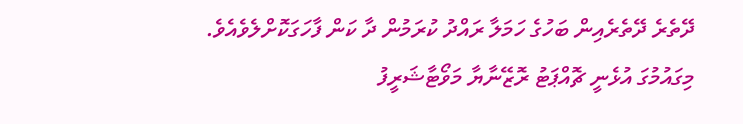ދޭތެރެ ދޭތެރެއިން ބަހުގެ ހަމަލާ ރައްދު ކުރަމުން ދާ ކަން ފާހަގަކޮށްލެވެއެވެ.
މިގައުމުގަ އުޅެނީ ޗޮއްޕަޓު ރޮޒޭނާޔާ މަވޯޓާޝަރީފު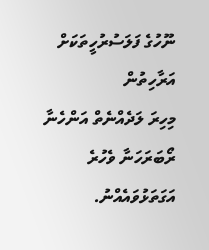ނޫހުގެ ފަލަސުރުހީތަކަށް އަރާހިތުން
މިހިރަ ލަދެއްނެތް އަންހެނާ ރޯބަރަހަނާ ވެހުރެ އަގަތަޅުވައެއްނު.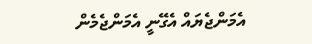އެމަންޖެޔައް އެގޭނީ އެމަންޖެމެން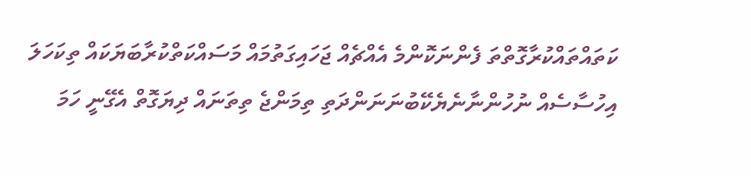ކަތައްތައްކުރާގޮތްތަ ފެންނަކޮންމެ އެއްޗެއް ޖަހައިގަތުމައް މަސައްކަތްކުރާބަޔަކައް ތިކަހަލަ އިހުސާސެއް ނުހުންނާނެޔެކޭބުނަނަންދަތި ތިމަންޖެ ތިތަނައް ދިޔަގޮތް އެގޭނީ ހަމަ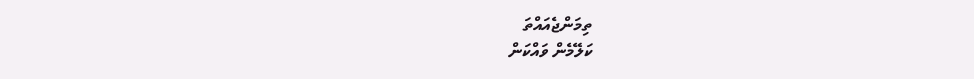ތިމަންޖެއައްތަ
ކަލޭމެން ވައްކަން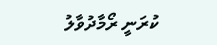ކުރަނީ ރޯމާދުވާލު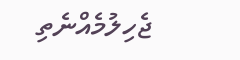ޖެހިލުމެއްނެތި